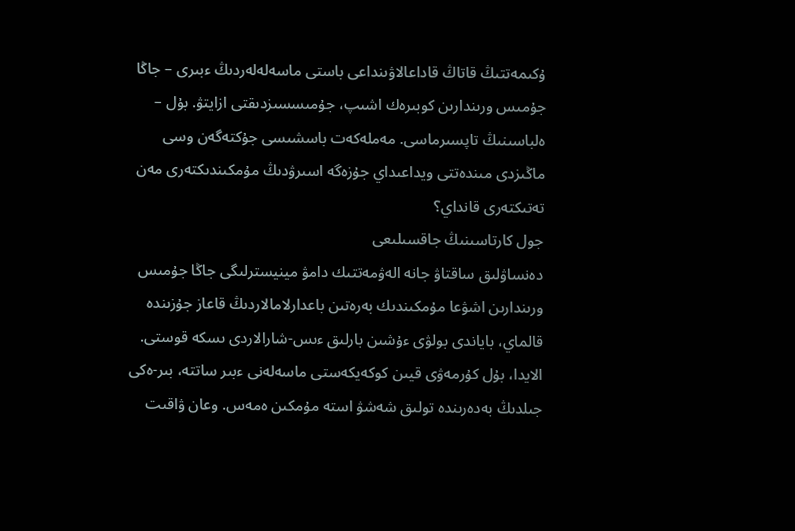ۇكىمەتتىڭ قاتاڭ قاداعالاۋىنداعى باستى ماسەلەلەردىڭ ءبىرى – جاڭا جۇمىس ورىندارىن كوبىرەك اشىپ، جۇمىسسىزدىقتى ازايتۋ. بۇل – ەلباسىنىڭ تاپسىرماسى. مەملەكەت باسشىسى جۇكتەگەن وسى ماڭىزدى مىندەتتى ويداعىداي جۇزەگە اسىرۋدىڭ مۇمكىندىكتەرى مەن تەتىكتەرى قانداي؟
جول كارتاسىنىڭ جاقسىلىعى
دەنساۋلىق ساقتاۋ جانە الەۋمەتتىك دامۋ مينيسترلىگى جاڭا جۇمىس ورىندارىن اشۋعا مۇمكىندىك بەرەتىن باعدارلامالاردىڭ قاعاز جۇزىندە قالماي، باياندى بولۋى ءۇشىن بارلىق ءىس-شارالاردى ىسكە قوستى. الايدا، بۇل كۇرمەۋى قيىن كوكەيكەستى ماسەلەنى ءبىر ساتتە، بىر-ەكى جىلدىڭ بەدەرىندە تولىق شەشۋ استە مۇمكىن ەمەس. وعان ۋاقىت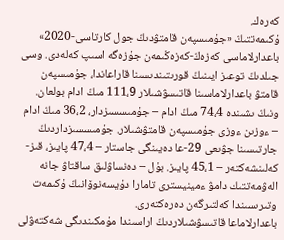كەرەك.
ۇكىمەتتىڭ «جۇمىسپەن قامتۋدىڭ جول كارتاسى-2020» باعدارلاماسى كەزەڭ-كەزەڭىمەن جۇزەگە اسىپ كەلەدى. وسى جىلدىڭ توعىز ايىنىڭ قورىتىندىسىنا قاراعاندا، جۇمىسپەن قامتۋ باعدارلاماسىنا قاتىسۋشىلار 111،9 مىڭ ادام بولعان. ونىڭ ىشىندە 74،4 مىڭ ادام – جۇمىسسىزدار، 36،2 مىڭ ادام – ءوزىن ءوزى جۇمىسپەن قامتۋشىلار. جۇمىسسىزداردىڭ جارتىسىنا جۋىعى 29-عا دەيىنگى جاستار – 47،4 پايىز، قىز-كەلىنشەكتەر – 45،1 پايىز. بۇل – دەنساۋلىق ساقتاۋ جانە الەۋمەتتىك دامۋ ءمينيسترى تامارا دۇيسەنوۆانىڭ ۇكىمەت وتىرىسىندا كەلتىرگەن دەرەكتەرى.
باعدارلاماعا قاتىسۋشىلاردىڭ اراسىندا مۇمكىندىگى شەكتەۋلى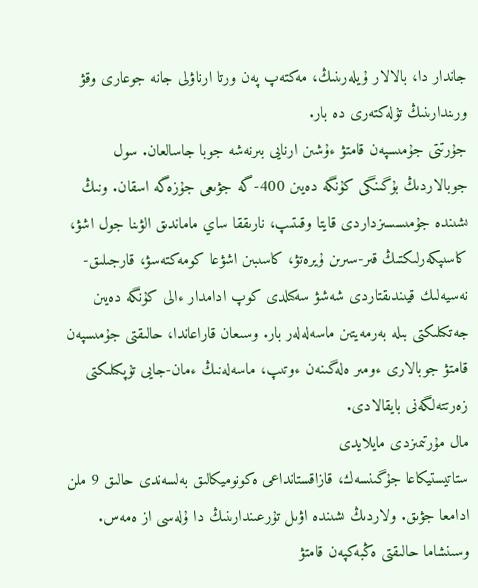جاندار دا، بالالار ۇيلەرىنىڭ، مەكتەپ پەن ورتا ارناۋلى جانە جوعارى وقۋ ورىندارىنىڭ تۇلەكتەرى دە بار.
جۇرتتى جۇمىسپەن قامتۋ ءۇشىن ارنايى بىرنەشە جوبا جاسالعان. سول جوبالاردىڭ بۇگىنگى كۇنگە دەيىن 400-گە جۋىعى جۇزەگە اسقان. ونىڭ ىشىندە جۇمىسسىزداردى قايتا وقىتىپ، نارىققا ساي ماماندىق الۋىنا جول اشۋ، كاسىپكەرلىكتىڭ قىر-سىرىن ۇيرەتۋ، كاسىبىن اشۋعا كومەكتەسۋ، قارجىلىق-نەسيەلىك قيىندىقتاردى شەشۋ سەكىلدى كوپ ادامدار ءالى كۇنگە دەيىن جەتكىلىكتى بىلە بەرمەيتىن ماسەلەلەر بار. وسىعان قاراعاندا، حالىقتى جۇمىسپەن قامتۋ جوبالارى ءومىر ەلەگىنەن ءوتىپ، ماسەلەنىڭ ءمان-جايى تۇپكىلىكتى زەرتتەلگەنى بايقالادى.
مال مۇرتىمىزدى مايلايدى
ستاتيستيكاعا جۇگىنسەك، قازاقستانداعى ەكونوميكالىق بەلسەندى حالىق 9 ملن ادامعا جۋىق. ولاردىڭ ىشىندە اۋىل تۇرعىندارىنىڭ دا ۇلەسى از ەمەس. وسىنشاما حالىقتى ەڭبەكپەن قامتۋ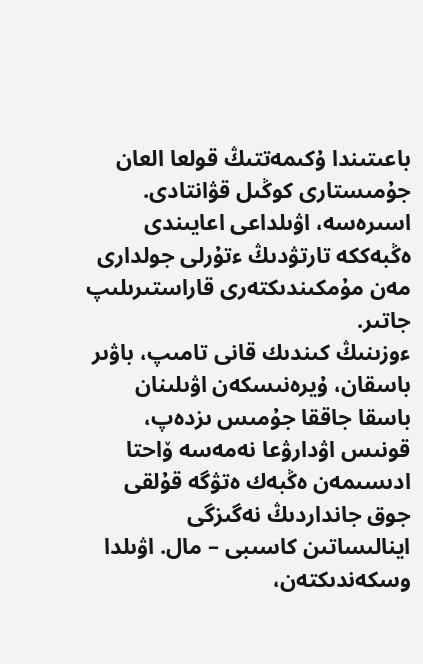باعىتىندا ۇكىمەتتىڭ قولعا العان جۇمىستارى كوڭىل قۋانتادى. اسىرەسە، اۋىلداعى اعايىندى ەڭبەككە تارتۋدىڭ ءتۇرلى جولدارى مەن مۇمكىندىكتەرى قاراستىرىلىپ جاتىر.
ءوزىنىڭ كىندىك قانى تامىپ، باۋىر باسقان، ۇيرەنىسكەن اۋىلىنان باسقا جاققا جۇمىس ىزدەپ، قونىس اۋدارۋعا نەمەسە ۆاحتا ادىسىمەن ەڭبەك ەتۋگە قۇلقى جوق جانداردىڭ نەگىزگى اينالىساتىن كاسىبى – مال. اۋىلدا وسكەندىكتەن،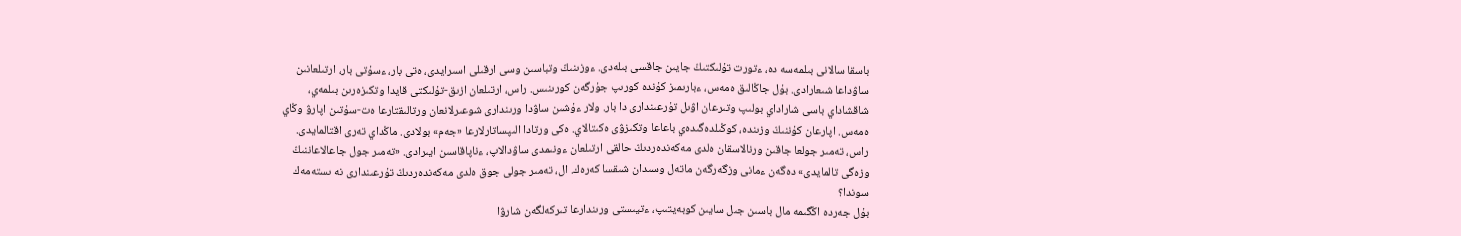باسقا سالانى بىلمەسە دە، ءتورت تۇلىكتىڭ جايىن جاقسى بىلەدى. ءوزىنىڭ وتباسىن وسى ارقىلى اسىرايدى، ەتى بار، ءسۇتى بار، ارتىلعانىن ساۋداعا شىعارادى. بۇل جاڭالىق ەمەس، ءبارىمىز كۇندە كورىپ جۇرگەن كورىنىس. راس، ارتىلعان ازىق-تۇلىكتى قايدا وتكىزەرىن بىلمەي، شاقشاداي باسى شاراداي بولىپ وتىرعان اۋىل تۇرعىندارى دا بار. ولار ءۇشىن ساۋدا ورىندارى شوعىرلانعان ورتالىقتارعا ەت-سۇتىن اپارۋ وڭاي ەمەس. اپارعان كۇننىڭ وزىندە، كوڭىلدەگىدەي باعاعا وتكىزۋى ەكىتالاي. ەكى ورتادا الىپساتارلارعا «جەم» بولادى. ماڭداي تەرى اقتالمايدى. راس، تەمىر جولعا جاقىن ورنالاسقان ەلدى مەكەندەردىڭ حالقى ارتىلعان ءونىمدى ساۋدالاپ، ءناپاقاسىن ايىرادى. «تەمىر جول جاعالاعاننىڭ وزەگى تالمايدى» دەگەن ءمانى وزگەرگەن ماتەل وسىدان شىقسا كەرەك. ال، تەمىر جولى جوق ەلدى مەكەندەردىڭ تۇرعىندارى نە ىستەمەك سوندا؟
بۇل جەردە اڭگىمە مال باسىن جىل سايىن كوبەيتىپ، ءتيىستى ورىندارعا تىركەلگەن شارۋا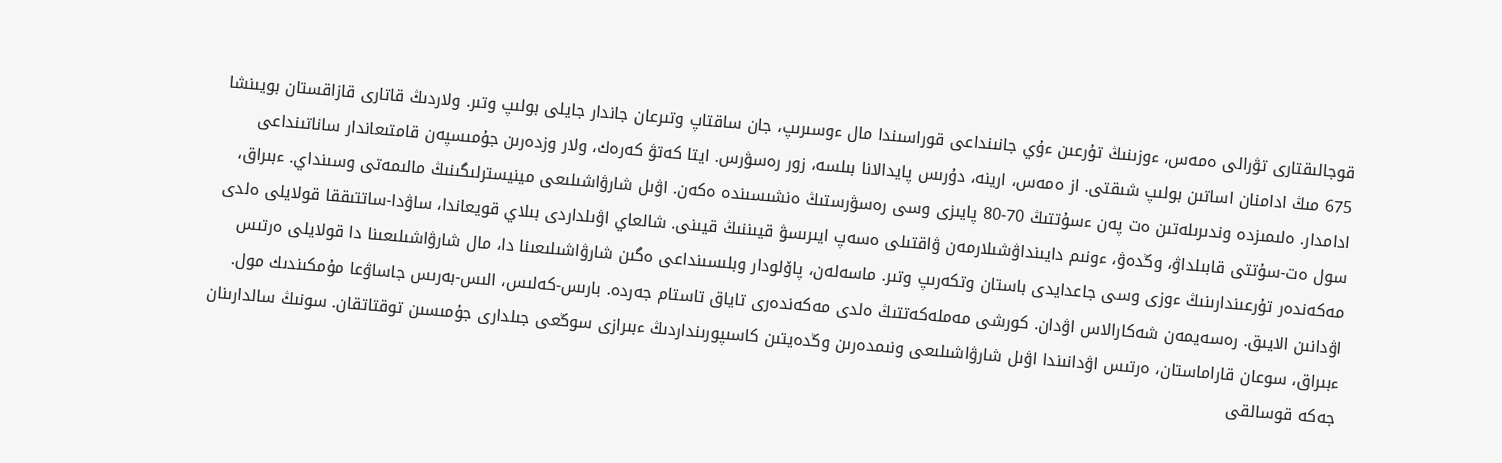قوجالىقتارى تۋرالى ەمەس، ءوزىنىڭ تۇرعىن ءۇي جانىنداعى قوراسىندا مال ءوسىرىپ، جان ساقتاپ وتىرعان جاندار جايلى بولىپ وتىر. ولاردىڭ قاتارى قازاقستان بويىنشا 675 مىڭ ادامنان اساتىن بولىپ شىقتى. از ەمەس، ارينە، دۇرىس پايدالانا بىلسە، زور رەسۋرس. ايتا كەتۋ كەرەك، ولار وزدەرىن جۇمىسپەن قامتىعاندار ساناتىنداعى ادامدار. ەلىمىزدە وندىرىلەتىن ەت پەن ءسۇتتىڭ 70-80 پايىزى وسى رەسۋرستىڭ ەنشىسىندە ەكەن. اۋىل شارۋاشىلىعى مينيسترلىگىنىڭ مالىمەتى وسىنداي. ءبىراق، سول ەت-سۇتتى قابىلداۋ، وڭدەۋ، ءونىم دايىنداۋشىلارمەن ۋاقتىلى ەسەپ ايىرىسۋ قيىننىڭ قيىنى. شالعاي اۋىلداردى بىلاي قويعاندا، ساۋدا-ساتتىققا قولايلى ەلدى مەكەندەر تۇرعىندارىنىڭ ءوزى وسى جاعدايدى باستان وتكەرىپ وتىر. ماسەلەن، پاۆلودار وبلىسىنداعى ەگىن شارۋاشىلىعىنا دا، مال شارۋاشىلىعىنا دا قولايلى ەرتىس اۋدانىن الايىق. رەسەيمەن شەكارالاس اۋدان. كورشى مەملەكەتتىڭ ەلدى مەكەندەرى تاياق تاستام جەردە. بارىس-كەلىس، الىس-بەرىس جاساۋعا مۇمكىندىك مول. ءبىراق، سوعان قاراماستان، ەرتىس اۋدانىندا اۋىل شارۋاشىلىعى ونىمدەرىن وڭدەيتىن كاسىپورىنداردىڭ ءبىرازى سوڭعى جىلدارى جۇمىسىن توقتاتقان. سونىڭ سالدارىنان جەكە قوسالقى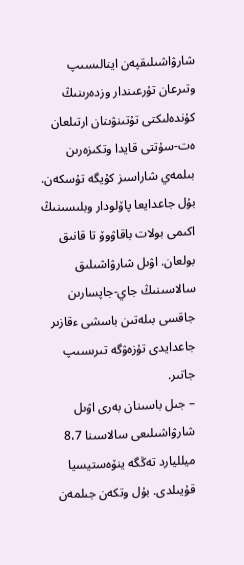شارۋاشىلىقپەن اينالىسىپ وتىرعان تۇرعىندار وزدەرىنىڭ كۇندەلىكتى تۇتىنۋىنان ارتىلعان ەت-سۇتتى قايدا وتكىزەرىن بىلمەي شاراسىز كۇيگە تۇسكەن. بۇل جاعدايعا پاۆلودار وبلىسىنىڭ اكىمى بولات باقاۋوۆ تا قانىق بولعان. اۋىل شارۋاشىلىق سالاسىنىڭ جاي-جاپسارىن جاقسى بىلەتىن باسشى ءقازىر جاعدايدى تۇزەۋگە تىرىسىپ جاتىر.
– جىل باسىنان بەرى اۋىل شارۋاشىلىعى سالاسىنا 8،7 ميلليارد تەڭگە ينۆەستيسيا قۇيىلدى. بۇل وتكەن جىلمەن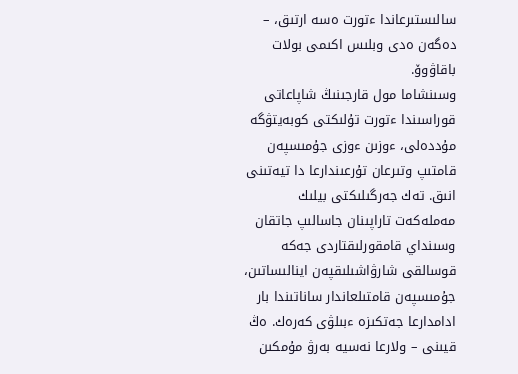سالىستىرعاندا ءتورت ەسە ارتىق، – دەگەن ەدى وبلىس اكىمى بولات باقاۋوۆ.
وسىنشاما مول قارجىنىڭ شاپاعاتى قوراسىندا ءتورت تۇلىكتى كوبەيتۋگە مۇددەلى، ءوزىن ءوزى جۇمىسپەن قامتىپ وتىرعان تۇرعىندارعا دا تيەتىنى انىق. تەك جەرگىلىكتى بيلىك مەملەكەت تاراپىنان جاسالىپ جاتقان وسىنداي قامقورلىقتاردى جەكە قوسالقى شارۋاشىلىقپەن اينالىساتىن، جۇمىسپەن قامتىلعاندار ساناتىندا بار ادامدارعا جەتكىزە ءبىلۋى كەرەك. ەڭ قيىنى – ولارعا نەسيە بەرۋ مۇمكىن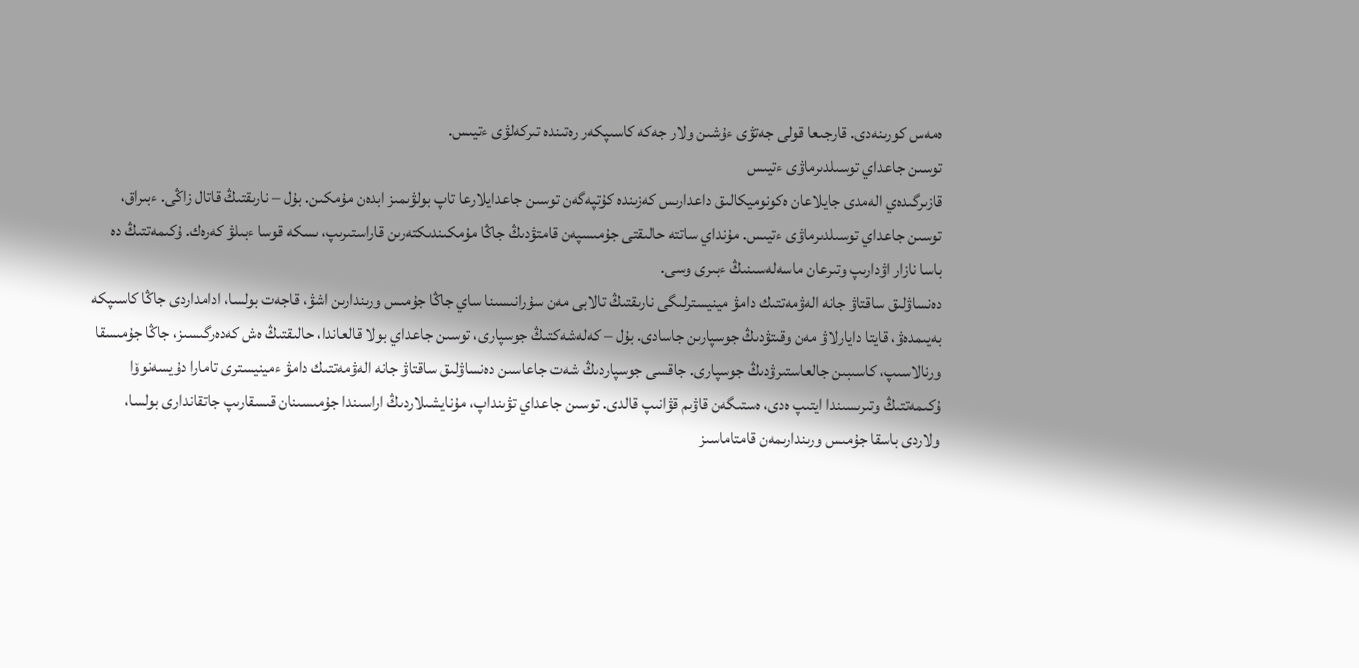ەمەس كورىنەدى. قارجىعا قولى جەتۋى ءۇشىن ولار جەكە كاسىپكەر رەتىندە تىركەلۋى ءتيىس.
توسىن جاعداي توسىلدىرماۋى ءتيىس
قازىرگىدەي الەمدى جايلاعان ەكونوميكالىق داعدارىس كەزىندە كۇتپەگەن توسىن جاعدايلارعا تاپ بولۋىمىز ابدەن مۇمكىن. بۇل – نارىقتىڭ قاتال زاڭى. ءبىراق، توسىن جاعداي توسىلدىرماۋى ءتيىس. مۇنداي ساتتە حالىقتى جۇمىسپەن قامتۋدىڭ جاڭا مۇمكىندىكتەرىن قاراستىرىپ، ىسكە قوسا ءبىلۋ كەرەك. ۇكىمەتتىڭ دە باسا نازار اۋدارىپ وتىرعان ماسەلەسىنىڭ ءبىرى وسى.
دەنساۋلىق ساقتاۋ جانە الەۋمەتتىك دامۋ مينيسترلىگى نارىقتىڭ تالابى مەن سۇرانىسىنا ساي جاڭا جۇمىس ورىندارىن اشۋ، قاجەت بولسا، ادامداردى جاڭا كاسىپكە بەيىمدەۋ، قايتا دايارلاۋ مەن وقىتۋدىڭ جوسپارىن جاسادى. بۇل – كەلەشەكتىڭ جوسپارى، توسىن جاعداي بولا قالعاندا، حالىقتىڭ ەش كەدەرگىسىز، جاڭا جۇمىسقا ورنالاسىپ، كاسىبىن جالعاستىرۋدىڭ جوسپارى. جاقسى جوسپاردىڭ شەت جاعاسىن دەنساۋلىق ساقتاۋ جانە الەۋمەتتىك دامۋ ءمينيسترى تامارا دۇيسەنوۆا ۇكىمەتتىڭ وتىرىسىندا ايتىپ ەدى، ەستىگەن قاۋىم قۋانىپ قالدى. توسىن جاعداي تۋىنداپ، مۇنايشىلاردىڭ اراسىندا جۇمىسىنان قىسقارىپ جاتقاندارى بولسا، ولاردى باسقا جۇمىس ورىندارىمەن قامتاماسىز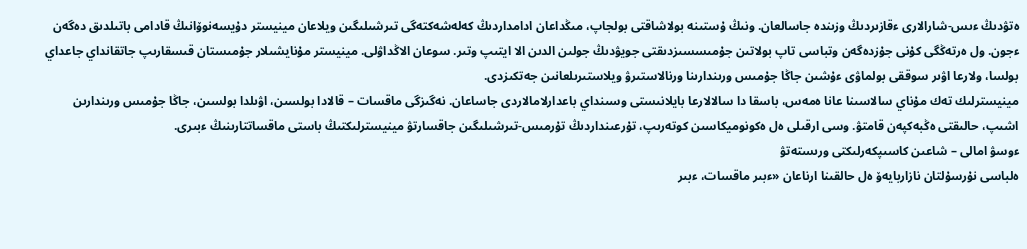ەتۋدىڭ ءىس-شارالارى ءقازىردىڭ وزىندە جاسالعان. ونىڭ ۇستىنە بولاشاقتى بولجاپ، مىڭداعان ادامداردىڭ كەلەشەكتەگى تىرشىلىگىن ويلاعان مينيستر دۇيسەنوۆانىڭ قادامى باتىلدىق دەگەن ءجون. ول ەرتەڭگى كۇنى جۇزدەگەن وتباسى تاپ بولاتىن جۇمىسسىزدىقتى جويۋدىڭ جولىن الدىن الا ايتىپ وتىر. سوعان الاڭداۋلى. مينيستر مۇنايشىلار جۇمىستان قىسقارىپ جاتقانداي جاعداي بولسا، ولارعا اۋىر سوققى بولماۋى ءۇشىن جاڭا جۇمىس ورىندارىنا ورنالاستىرۋ ويلاستىرىلعانىن جەتكىزدى.
مينيسترلىك تەك مۇناي سالاسىنا عانا ەمەس، باسقا دا سالالارعا بايلانىستى وسىنداي باعدارلامالاردى جاساعان. نەگىزگى ماقسات – قالادا بولسىن، اۋىلدا بولسىن، جاڭا جۇمىس ورىندارىن اشىپ، حالىقتى ەڭبەكپەن قامتۋ. وسى ارقىلى ەل ەكونوميكاسىن كوتەرىپ، تۇرعىنداردىڭ تۇرمىس-تىرشىلىگىن جاقسارتۋ مينيسترلىكتىڭ باستى ماقساتتارىنىڭ ءبىرى.
ءوسۋ امالى – شاعىن كاسىپكەرلىكتى ورىستەتۋ
ەلباسى نۇرسۇلتان نازاربايەۆ ەل حالقىنا ارناعان «ءبىر ماقسات، ءبىر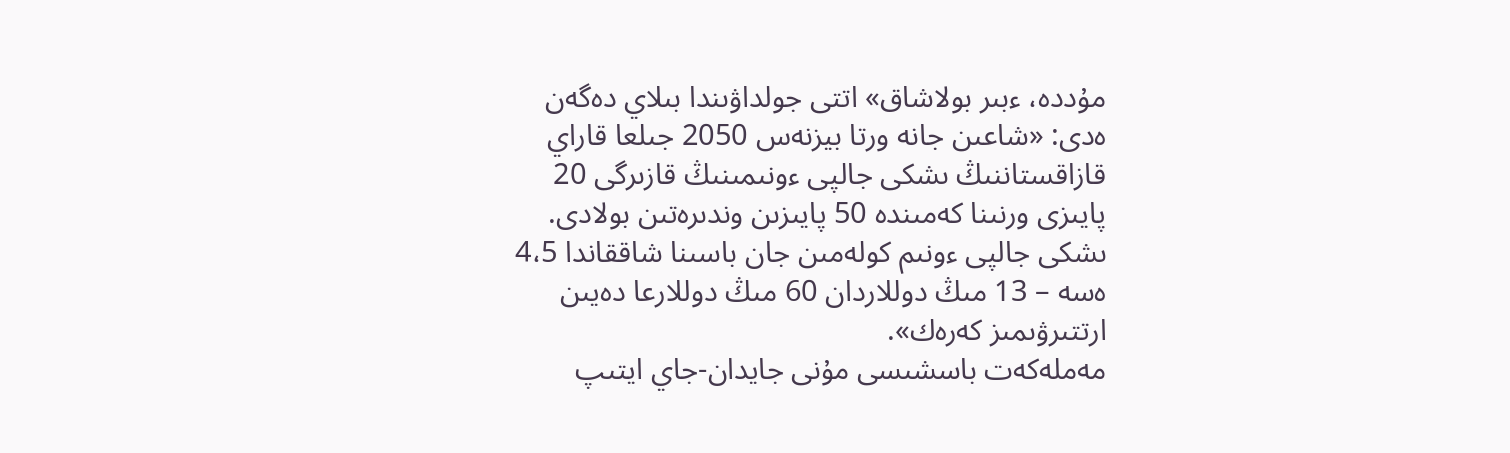مۇددە، ءبىر بولاشاق» اتتى جولداۋىندا بىلاي دەگەن ەدى: «شاعىن جانە ورتا بيزنەس 2050 جىلعا قاراي قازاقستاننىڭ ىشكى جالپى ءونىمىنىڭ قازىرگى 20 پايىزى ورنىنا كەمىندە 50 پايىزىن وندىرەتىن بولادى. ىشكى جالپى ءونىم كولەمىن جان باسىنا شاققاندا 4،5 ەسە – 13 مىڭ دوللاردان 60 مىڭ دوللارعا دەيىن ارتتىرۋىمىز كەرەك».
مەملەكەت باسشىسى مۇنى جايدان-جاي ايتىپ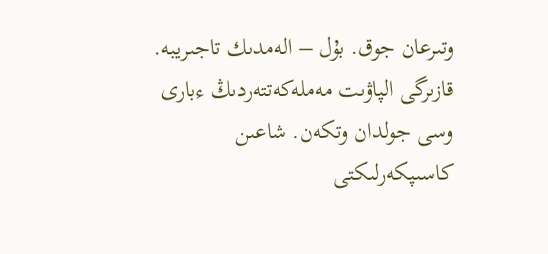وتىرعان جوق. بۇل – الەمدىك تاجىريبە. قازىرگى الپاۋىت مەملەكەتتەردىڭ ءبارى وسى جولدان وتكەن. شاعىن كاسىپكەرلىكتى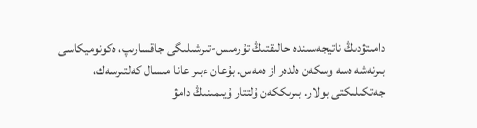دامىتۋدىڭ ناتيجەسىندە حالىقتىڭ تۇرمىس-تىرشىلىگى جاقسارىپ، ەكونوميكاسى بىرنەشە ەسە وسكەن ەلدەر از ەمەس. بۇعان ءبىر عانا مىسال كەلتىرسەك، جەتكىلىكتى بولار. بىرىككەن ۇلتتار ۇيىمىنىڭ دامۋ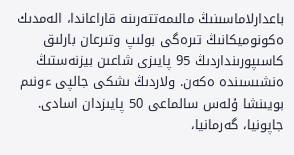باعدارلاماسىنىڭ مالىمەتتەرىنە قاراعاندا، الەمدىك ەكونوميكانىڭ تىرەگى بولىپ وتىرعان بارلىق كاسىپورىنداردىڭ 95 پايىزى شاعىن بيزنەستىڭ ەنشىسىندە ەكەن. ولاردىڭ ىشكى جالپى ءونىم بويىنشا ۇلەس سالماعى 50 پايىزدان اسادى. جاپونيا، گەرمانيا،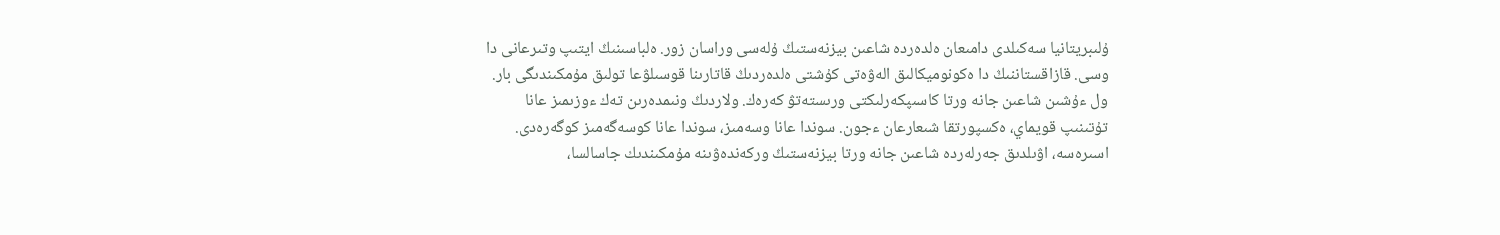ۇلىبريتانيا سەكىلدى دامىعان ەلدەردە شاعىن بيزنەستىڭ ۇلەسى وراسان زور. ەلباسىنىڭ ايتىپ وتىرعانى دا وسى. قازاقستاننىڭ دا ەكونوميكالىق الەۋەتى كۇشتى ەلدەردىڭ قاتارىنا قوسىلۋعا تولىق مۇمكىندىگى بار. ول ءۇشىن شاعىن جانە ورتا كاسىپكەرلىكتى ورىستەتۋ كەرەك. ولاردىڭ ونىمدەرىن تەك ءوزىمىز عانا تۇتىنىپ قويماي، ەكسپورتقا شىعارعان ءجون. سوندا عانا وسەمىز، سوندا عانا كوسەگەمىز كوگەرەدى.
اسىرەسە، اۋىلدىق جەرلەردە شاعىن جانە ورتا بيزنەستىڭ وركەندەۋىنە مۇمكىندىك جاسالسا،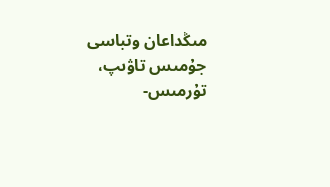مىڭداعان وتباسى جۇمىس تاۋىپ، تۇرمىس-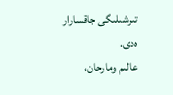تىرشىلىگى جاقسارار ەدى.
عالىم ومارحان،